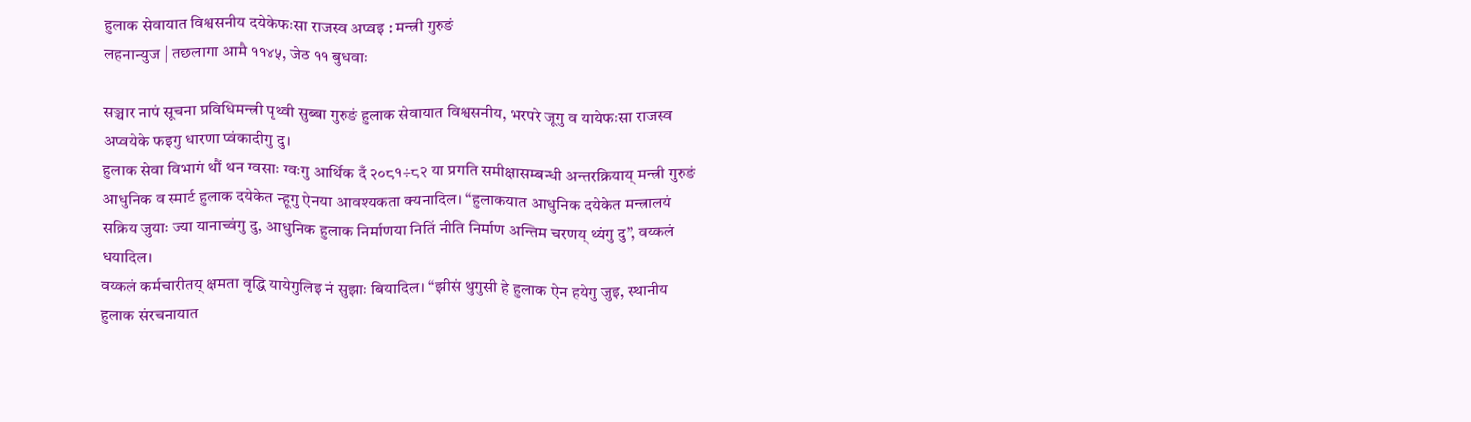हुलाक सेवायात विश्वसनीय दयेकेफःसा राजस्व अप्वइ : मन्त्री गुरुङं
लहनान्युज | तछलागा आमै ११४५, जेठ ११ बुधवाः

सञ्चार नापं सूचना प्रविधिमन्त्री पृथ्वी सुब्बा गुरुङं हुलाक सेवायात विश्वसनीय, भरपरे जूगु व यायेफःसा राजस्व अप्वयेके फइगु धारणा प्वंकादीगु दु।
हुलाक सेवा विभागं थौं थन ग्वसाः ग्वःगु आर्थिक दँ २०८१÷८२ या प्रगति समीक्षासम्बन्धी अन्तरक्रियाय् मन्त्री गुरुङं आधुनिक व स्मार्ट हुलाक दयेकेत न्हूगु ऐनया आवश्यकता क्यनादिल। “हुलाकयात आधुनिक दयेकेत मन्त्रालयं सक्रिय जुयाः ज्या यानाच्वंगु दु, आधुनिक हुलाक निर्माणया नितिं नीति निर्माण अन्तिम चरणय् थ्यंगु दु”, वय्कलं धयादिल।
वय्कलं कर्मचारीतय् क्षमता वृद्धि यायेगुलिइ नं सुझाः बियादिल। “झीसं थुगुसी हे हुलाक ऐन हयेगु जुइ, स्थानीय हुलाक संरचनायात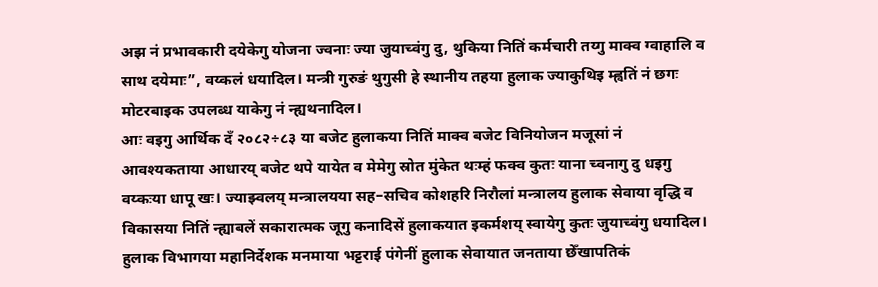अझ नं प्रभावकारी दयेकेगु योजना ज्वनाः ज्या जुयाच्वंगु दु, थुकिया नितिं कर्मचारी तय्गु माक्व ग्वाहालि व साथ दयेमाः”, वय्कलं धयादिल। मन्त्री गुरुङं थुगुसी हे स्थानीय तहया हुलाक ज्याकुथिइ म्ह्वतिं नं छगः मोटरबाइक उपलब्ध याकेगु नं न्ह्यथनादिल।
आः वइगु आर्थिक दँ २०८२÷८३ या बजेट हुलाकया नितिं माक्व बजेट विनियोजन मजूसां नं आवश्यकताया आधारय् बजेट थपे यायेत व मेमेगु स्रोत मुंकेत थःम्हं फक्व कुतः याना च्वनागु दु धइगु वय्कःया धापू खः। ज्याझ्वलय् मन्त्रालयया सह–सचिव कोशहरि निरौलां मन्त्रालय हुलाक सेवाया वृद्धि व विकासया नितिं न्ह्याबलें सकारात्मक जूगु कनादिसें हुलाकयात इकर्मशय् स्वायेगु कुतः जुयाच्वंगु धयादिल।
हुलाक विभागया महानिर्देशक मनमाया भट्टराई पंगेनीं हुलाक सेवायात जनताया छेँखापतिकं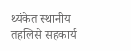थ्यंकेत स्थानीय तहलिसे सहकार्य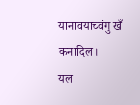यानावयाच्वंगु खँ कनादिल।
यल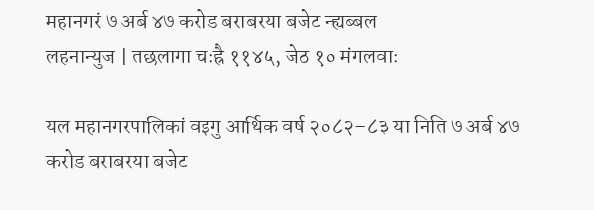महानगरं ७ अर्ब ४७ करोड बराबरया बजेट न्ह्यब्बल
लहनान्युज | तछलागा चःह्रै ११४५, जेठ १० मंगलवाः

यल महानगरपालिकां वइगु आर्थिक वर्ष २०८२–८३ या निति ७ अर्ब ४७ करोड बराबरया बजेट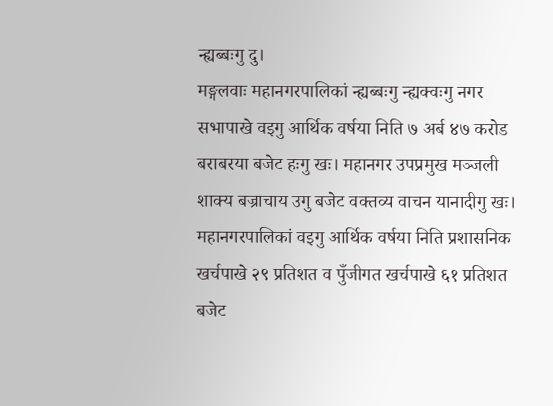न्ह्यब्बःगु दु।
मङ्गलवाः महानगरपालिकां न्ह्यब्बःगु न्ह्यक्वःगु नगर सभापाखे वइगु आर्थिक वर्षया निति ७ अर्ब ४७ करोड बराबरया बजेट हःगु खः। महानगर उपप्रमुख मञ्जली शाक्य बज्राचाय उगु बजेट वक्तव्य वाचन यानादीगु खः।
महानगरपालिकां वइगु आर्थिक वर्षया निति प्रशासनिक खर्चपाखे २९ प्रतिशत व पुँजीगत खर्चपाखे ६१ प्रतिशत बजेट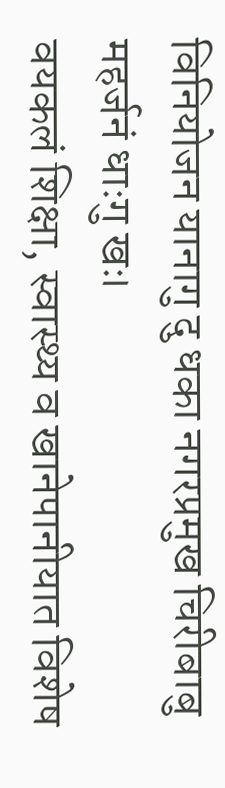विनियोजन यानागु दु धका नगरप्रमुख चिरीबाबु महर्जनं धाःगु खः।
वयकलं शिक्षा, स्वास्थ्य व खानेपानीयात विशेष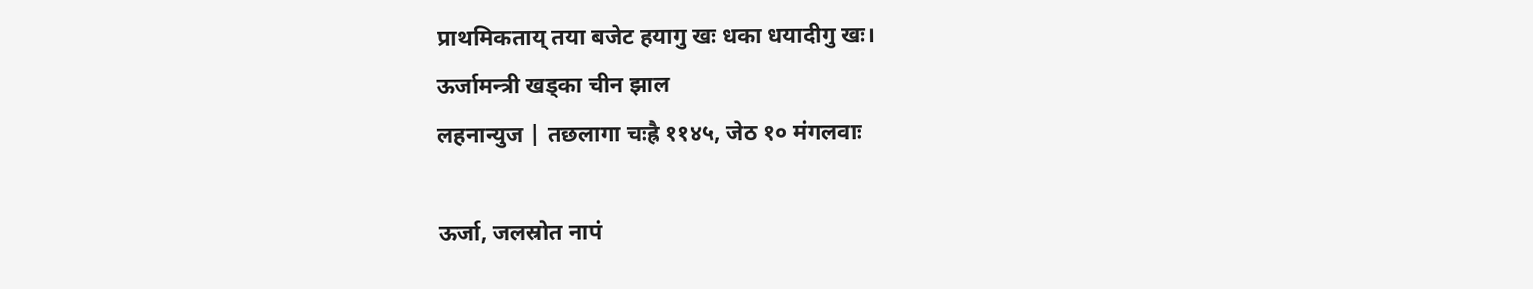प्राथमिकताय् तया बजेट हयागु खः धका धयादीगु खः।
ऊर्जामन्त्री खड्का चीन झाल
लहनान्युज | तछलागा चःह्रै ११४५, जेठ १० मंगलवाः

ऊर्जा, जलस्रोत नापं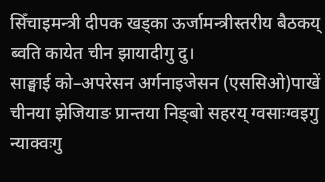सिँचाइमन्त्री दीपक खड्का ऊर्जामन्त्रीस्तरीय बैठकय् ब्वति कायेत चीन झायादीगु दु।
साङ्घाई को–अपरेसन अर्गनाइजेसन (एससिओ)पाखें चीनया झेजियाङ प्रान्तया निङ्बो सहरय् ग्वसाःग्वइगु न्याक्वःगु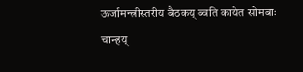ऊर्जामन्त्रीस्तरीय बैठकय् ब्वति कायेत सोमबाः चान्हय्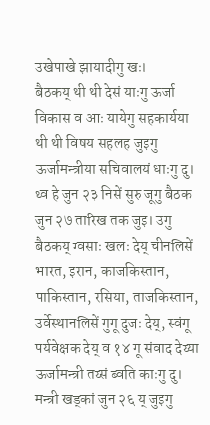उखेपाखे झायादीगु खः।
बैठकय् थी थी देसं याःगु ऊर्जा विकास व आः यायेगु सहकार्यया थी थी विषय सहलह जुइगु ऊर्जामन्त्रीया सचिवालयं धाःगु दु। थ्व हे जुन २३ निसें सुरु जूगु बैठक जुन २७ तारिख तक जुइ। उगु बैठकय् ग्वसाः खलः देय् चीनलिसें भारत, इरान, काजकिस्तान, पाकिस्तान, रसिया, ताजकिस्तान, उर्वेस्थानलिसें गुगू दुजः देय्, स्वंगू पर्यवेक्षक देय् व १४ गू संवाद देय्या ऊर्जामन्त्री तय्सं ब्वति काःगु दु।
मन्त्री खड्कां जुन २६ य् जुइगु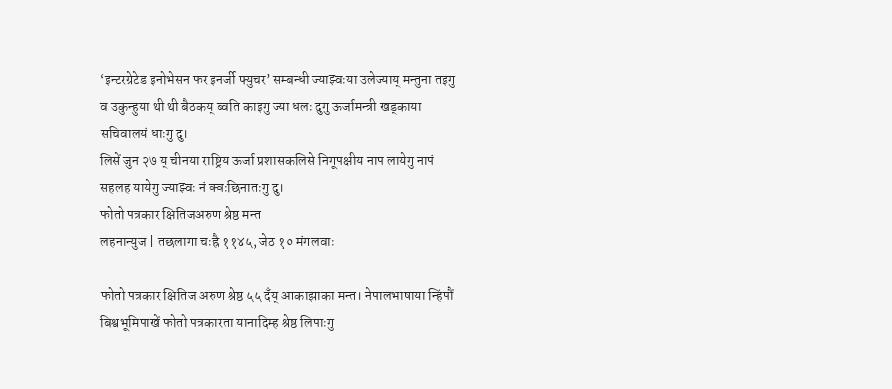‘इन्टरग्रेटेड इनोभेसन फर इनर्जी फ्युचर’ सम्बन्धी ज्याझ्वःया उलेज्याय् मन्तुना तइगु व उकुन्हुया थी थी बैठकय् ब्वति काइगु ज्या धलः दुगु ऊर्जामन्त्री खड्काया सचिवालयं धाःगु दु।
लिसें जुन २७ य् चीनया राष्ट्रिय ऊर्जा प्रशासकलिसे निगूपक्षीय नाप लायेगु नापं सहलह यायेगु ज्याझ्वः नं क्वःछिनातःगु दु।
फोतो पत्रकार क्षितिजअरुण श्रेष्ठ मन्त
लहनान्युज | तछलागा चःह्रै ११४५, जेठ १० मंगलवाः

फोतो पत्रकार क्षितिज अरुण श्रेष्ठ ५५ दँय् आकाझाका मन्त। नेपालभाषाया न्हिंपौं बिश्वभूमिपाखें फोतो पत्रकारता यानादिम्ह श्रेष्ठ लिपाःगु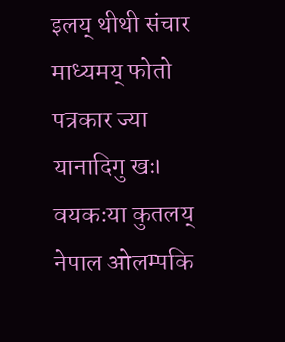इलय् थीथी संचार माध्यमय् फोतो पत्रकार ज्या यानादिगु खः।
वयकःया कुतलय् नेपाल ओलम्पकि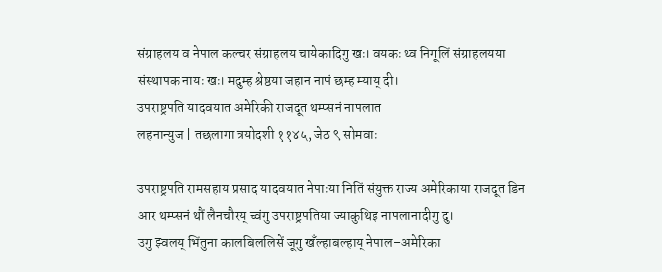संग्राहलय व नेपाल कल्चर संग्राहलय चायेकादिगु खः। वयकः थ्व निगूलिं संग्राहलयया संस्थापक नायः खः। मदुम्ह श्रेष्ठया जहान नापं छम्ह म्याय् दी।
उपराष्ट्रपति यादवयात अमेरिकी राजदूत थम्प्सनं नापलात
लहनान्युज | तछलागा त्रयोदशी ११४५, जेठ ९ सोमवाः

उपराष्ट्रपति रामसहाय प्रसाद यादवयात नेपाःया नितिं संयुक्त राज्य अमेरिकाया राजदूत डिन आर थम्प्सनं थौं लैनचौरय् च्वंगु उपराष्ट्रपतिया ज्याकुथिइ नापलानादीगु दु।
उगु झ्वलय् भिंतुना कालबिललिसें जूगु खँल्हाबल्हाय् नेपाल–अमेरिका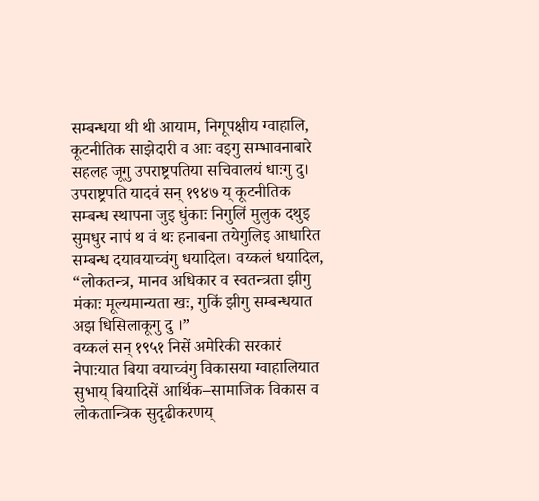सम्बन्धया थी थी आयाम, निगूपक्षीय ग्वाहालि, कूटनीतिक साझेदारी व आः वइगु सम्भावनाबारे सहलह जूगु उपराष्ट्रपतिया सचिवालयं धाःगु दु।
उपराष्ट्रपति यादवं सन् १९४७ य् कूटनीतिक सम्बन्ध स्थापना जुइ धुंकाः निगुलिं मुलुक दथुइ सुमधुर नापं थ वं थः हनाबना तयेगुलिइ आधारित सम्बन्ध दयावयाच्वंगु धयादिल। वय्कलं धयादिल, “लोकतन्त्र, मानव अधिकार व स्वतन्त्रता झीगु मंकाः मूल्यमान्यता खः, गुकिं झीगु सम्बन्धयात अझ धिसिलाकूगु दु ।”
वय्कलं सन् १९५१ निसें अमेरिकी सरकारं नेपाःयात बिया वयाच्वंगु विकासया ग्वाहालियात सुभाय् बियादिसें आर्थिक–सामाजिक विकास व लोकतान्त्रिक सुदृढीकरणय्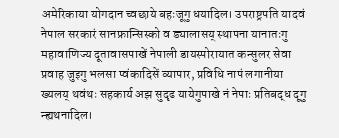अमेरिकाया योगदान च्वछाये बहःजूगु धयादिल। उपराष्ट्रपति यादवं नेपाल सरकारं सानफ्रान्सिस्को व ड्यालासय् स्थापना यानातःगु महावाणिज्य दूतावासपाखें नेपाली डायस्पोरायात कन्सुलर सेवा प्रवाह जुइगु भलसा प्वंकादिसें व्यापार, प्रविधि नापं लगानीया ख्यलय् थवंथः सहकार्य अझ सुदृढ यायेगुपाखे नं नेपाः प्रतिबद्ध दूगु न्ह्यथनादिल।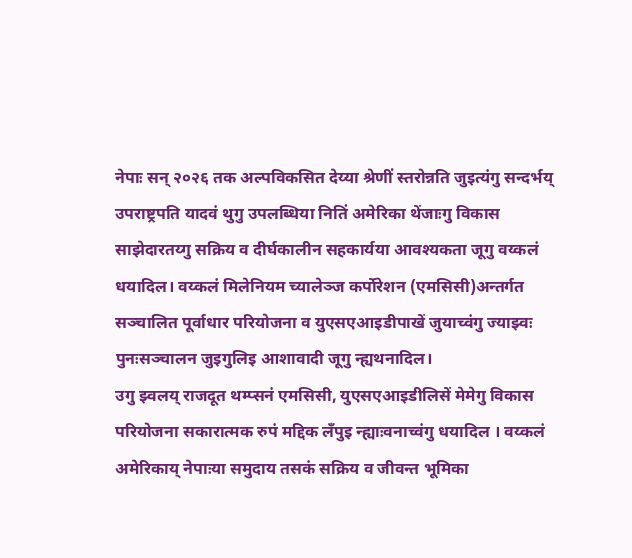नेपाः सन् २०२६ तक अल्पविकसित देय्या श्रेणीं स्तरोन्नति जुइत्यंगु सन्दर्भय् उपराष्ट्रपति यादवं थुगु उपलब्धिया नितिं अमेरिका थेंजाःगु विकास साझेदारतय्गु सक्रिय व दीर्घकालीन सहकार्यया आवश्यकता जूगु वय्कलं धयादिल। वय्कलं मिलेनियम च्यालेञ्ज कर्पोरेशन (एमसिसी)अन्तर्गत सञ्चालित पूर्वाधार परियोजना व युएसएआइडीपाखें जुयाच्वंगु ज्याझ्वः पुनःसञ्चालन जुइगुलिइ आशावादी जूगु न्ह्यथनादिल।
उगु झ्वलय् राजदूत थम्प्सनं एमसिसी, युएसएआइडीलिसें मेमेगु विकास परियोजना सकारात्मक रुपं मद्दिक लँपुइ न्ह्याःवनाच्वंगु धयादिल । वय्कलं अमेरिकाय् नेपाःया समुदाय तसकं सक्रिय व जीवन्त भूमिका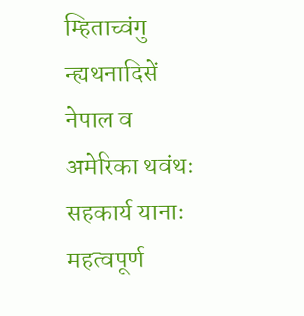म्हिताच्वंगु न्ह्यथनादिसें नेपाल व अमेरिका थवंथः सहकार्य यानाः महत्वपूर्ण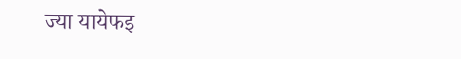ज्या यायेफइ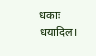धकाः धयादिल।